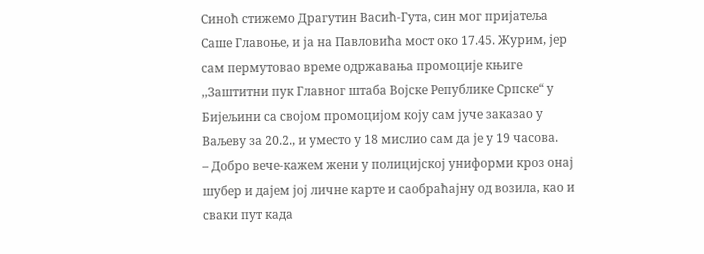Синоћ стижемо Драгутин Васић-Гута, син мог пријатеља Саше Главоње, и ја на Павловића мост око 17.45. Журим, јер сам пермутовао време одржавања промоције књиге ,,Заштитни пук Главног штаба Војске Републике Српске“ у Бијељини са својом промоцијом коју сам јуче заказао у Ваљеву за 20.2., и уместо у 18 мислио сам да је у 19 часова.
– Добро вече-кажем жени у полицијској униформи кроз онај шубер и дајем јој личне карте и саобраћајну од возила, као и сваки пут када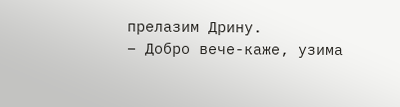прелазим Дрину.
– Добро вече-каже, узима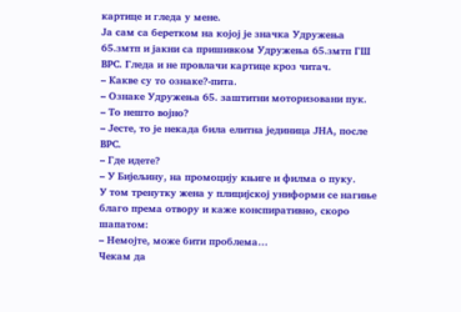картице и гледа у мене.
Ја сам са беретком на којој је значка Удружења 65.змтп и јакни са пришивком Удружења 65.змтп ГШ ВРС. Гледа и не провлачи картице кроз читач.
– Какве су то ознаке?-пита.
– Ознаке Удружења 65. заштитни моторизовани пук.
– То нешто војно?
– Јесте, то је некада била елитна јединица ЈНА, после ВРС.
– Где идете?
– У Бијељину, на промоцију књиге и филма о пуку.
У том тренутку жена у плицијској униформи се нагиње благо према отвору и каже конспиративно, скоро шапатом:
– Немојте, може бити проблема…
Чекам да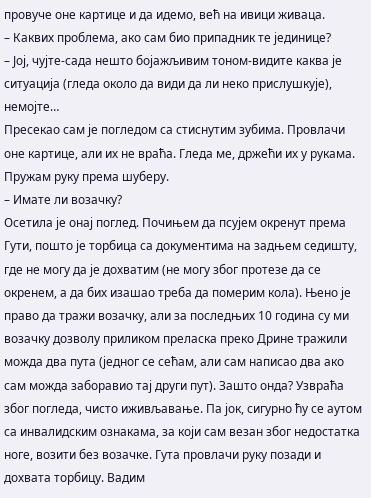провуче оне картице и да идемо, већ на ивици живаца.
– Каквих проблема, ако сам био припадник те јединице?
– Јој, чујте-сада нешто бојажљивим тоном-видите каква је ситуација (гледа около да види да ли неко прислушкује), немојте…
Пресекао сам је погледом са стиснутим зубима. Провлачи оне картице, али их не враћа. Гледа ме, држећи их у рукама. Пружам руку према шуберу.
– Имате ли возачку?
Осетила је онај поглед. Почињем да псујем окренут према Гути, пошто је торбица са документима на задњем седишту, где не могу да је дохватим (не могу због протезе да се окренем, а да бих изашао треба да померим кола). Њено је право да тражи возачку, али за последњих 10 година су ми возачку дозволу приликом преласка преко Дрине тражили можда два пута (једног се сећам, али сам написао два ако сам можда заборавио тај други пут). Зашто онда? Узвраћа због погледа, чисто иживљавање. Па јок, сигурно ћу се аутом са инвалидским ознакама, за који сам везан због недостатка ноге, возити без возачке. Гута провлачи руку позади и дохвата торбицу. Вадим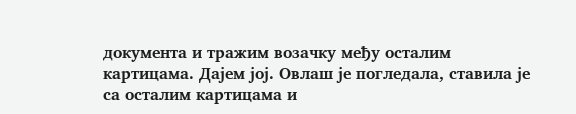документа и тражим возачку међу осталим картицама. Дајем јој. Овлаш је погледала, ставила је са осталим картицама и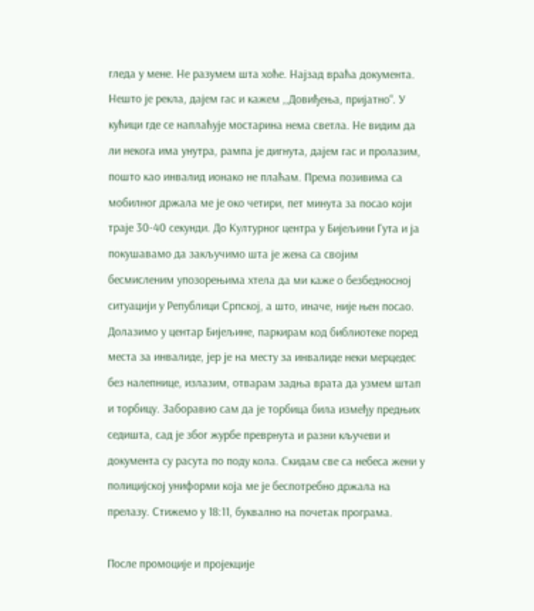гледа у мене. Не разумем шта хоће. Најзад враћа документа. Нешто је рекла, дајем гас и кажем ,,Довиђења, пријатно“. У кућици где се наплаћује мостарина нема светла. Не видим да ли некога има унутра, рампа је дигнута, дајем гас и пролазим, пошто као инвалид ионако не плаћам. Према позивима са мобилног држала ме је око четири, пет минута за посао који траје 30-40 секунди. До Културног центра у Бијељини Гута и ја покушавамо да закључимо шта је жена са својим бесмисленим упозорењима хтела да ми каже о безбедносној ситуацији у Републици Српској, а што, иначе, није њен посао.
Долазимо у центар Бијељине, паркирам код библиотеке поред места за инвалиде, јер је на месту за инвалиде неки мерцедес без налепнице, излазим, отварам задња врата да узмем штап и торбицу. Заборавио сам да је торбица била између предњих седишта, сад је због журбе преврнута и разни кључеви и документа су расута по поду кола. Скидам све са небеса жени у полицијској униформи која ме је беспотребно држала на прелазу. Стижемо у 18:11, буквално на почетак програма.

После промоције и пројекције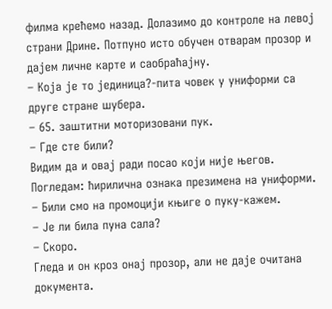филма крећемо назад. Долазимо до контроле на левој страни Дрине. Потпуно исто обучен отварам прозор и дајем личне карте и саобраћајну.
– Која је то јединица?-пита човек у униформи са друге стране шубера.
– 65. заштитни моторизовани пук.
– Где сте били?
Видим да и овај ради посао који није његов. Погледам: ћирилична ознака презимена на униформи.
– Били смо на промоцији књиге о пуку-кажем.
– Је ли била пуна сала?
– Скоро.
Гледа и он кроз онај прозор, али не даје очитана документа.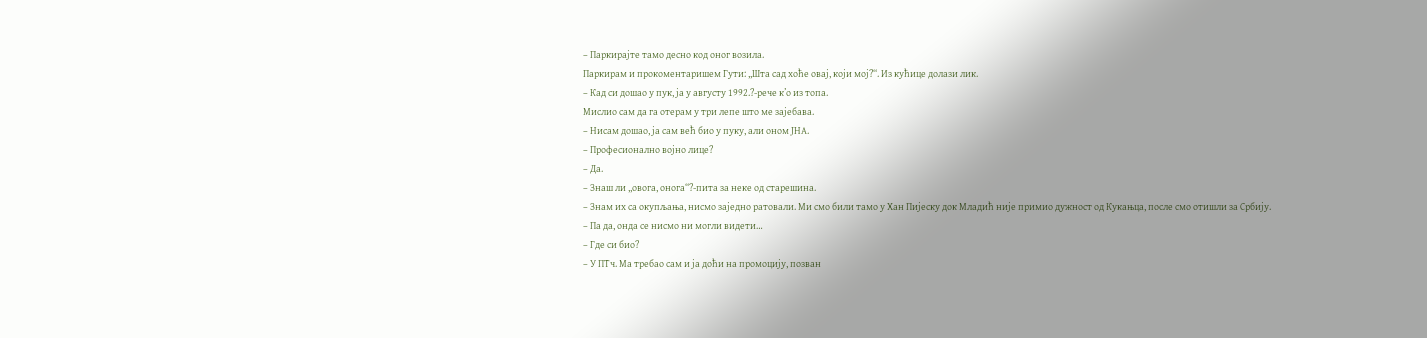– Паркирајте тамо десно код оног возила.
Паркирам и прокоментаришем Гути: ,,Шта сад хоће овај, који мој?“. Из кућице долази лик.
– Кад си дошао у пук, ја у августу 1992.?-рече к’о из топа.
Мислио сам да га отерам у три лепе што ме зајебава.
– Нисам дошао, ја сам већ био у пуку, али оном ЈНА.
– Професионално војно лице?
– Да.
– Знаш ли ,,овога, онога“?-пита за неке од старешина.
– Знам их са окупљања, нисмо заједно ратовали. Ми смо били тамо у Хан Пијеску док Младић није примио дужност од Кукањца, после смо отишли за Србију.
– Па да, онда се нисмо ни могли видети…
– Где си био?
– У ПТч. Ма требао сам и ја доћи на промоцију, позван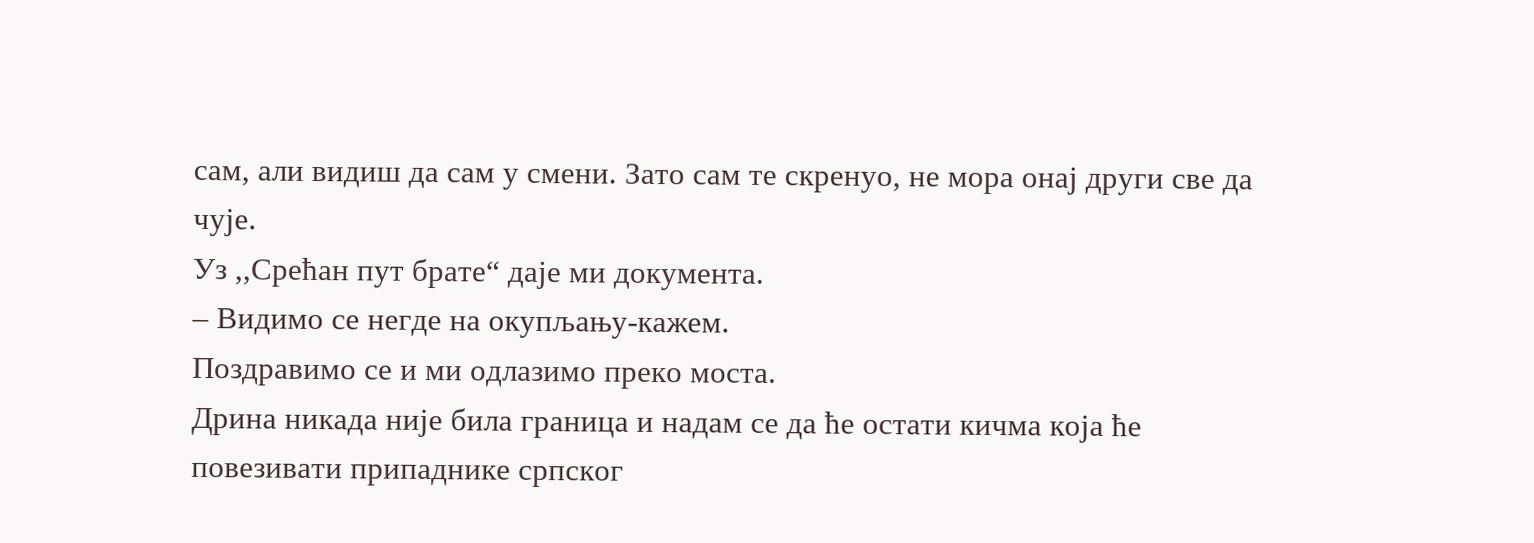сам, али видиш да сам у смени. Зато сам те скренуо, не мора онај други све да чује.
Уз ,,Срећан пут брате“ даје ми документа.
– Видимо се негде на окупљању-кажем.
Поздравимо се и ми одлазимо преко моста.
Дрина никада није била граница и надам се да ће остати кичма која ће повезивати припаднике српског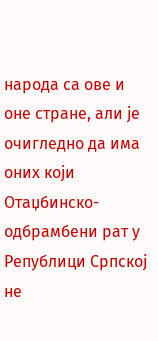народа са ове и оне стране, али је очигледно да има оних који Отаџбинско-одбрамбени рат у Републици Српској не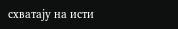схватају на исти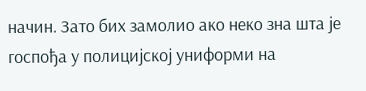начин. Зато бих замолио ако неко зна шта је госпођа у полицијској униформи на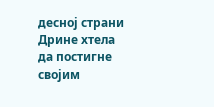десној страни Дрине хтела да постигне својим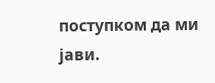поступком да ми јави.